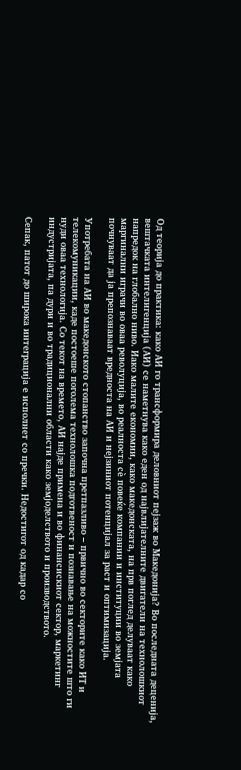Од теорија до практика: како АИ го трансформира деловниот пејзаж во Македонија? Во последната деценија, вештачката интелигенција (АИ) се наметнува како еден од највлијателните двигатели на технолошкиот напредок на глобално ниво. Иако малите економии, како македонската, на прв поглед делуваат како маргинални играчи во оваа револуција, во реалноста сѐ повеќе компании и институции во земјата почнуваат да ја препознаваат вредноста на АИ и нејзиниот потенцијал за раст и оптимизација.

Употребата на АИ во македонското стопанство започна претпазливо – првично во секторите како ИТ и телекомуникации, каде постоеше поголема технолошка подготвеност и познавање на можностите што ги нуди оваа технологија. Со текот на времето, АИ најде примена и во финансискиот сектор, маркетинг индустријата, па дури и во традиционални области како земјоделството и производството.

Сепак, патот до широка интеграција е исполнет со пречки. Недостигот од кадар со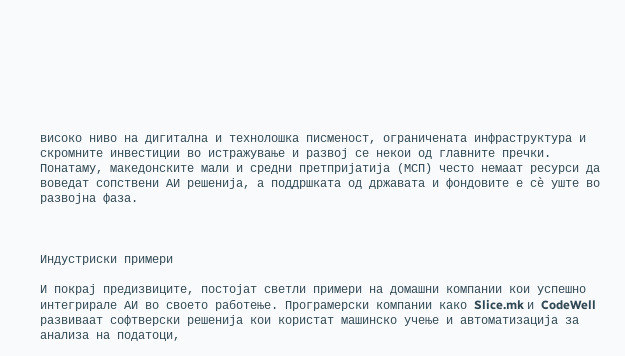високо ниво на дигитална и технолошка писменост, ограничената инфраструктура и скромните инвестиции во истражување и развој се некои од главните пречки. Понатаму, македонските мали и средни претпријатија (МСП) често немаат ресурси да воведат сопствени АИ решенија, а поддршката од државата и фондовите е сѐ уште во развојна фаза.



Индустриски примери

И покрај предизвиците, постојат светли примери на домашни компании кои успешно интегрирале АИ во своето работење. Програмерски компании како Slice.mk и CodeWell развиваат софтверски решенија кои користат машинско учење и автоматизација за анализа на податоци,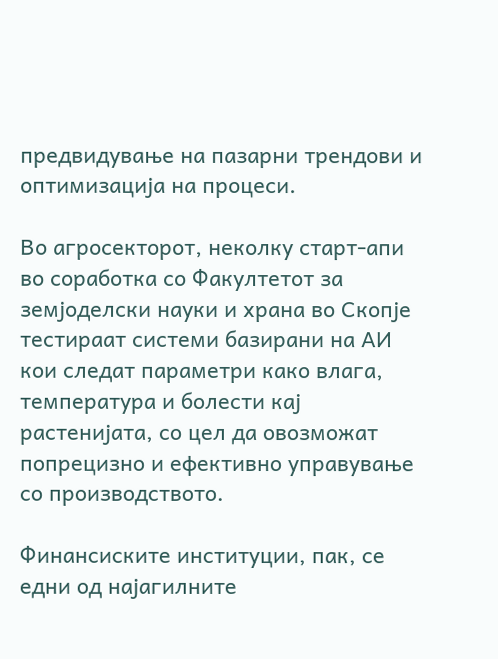предвидување на пазарни трендови и оптимизација на процеси.

Во агросекторот, неколку старт-апи во соработка со Факултетот за земјоделски науки и храна во Скопје тестираат системи базирани на АИ кои следат параметри како влага, температура и болести кај растенијата, со цел да овозможат попрецизно и ефективно управување со производството.

Финансиските институции, пак, се едни од најагилните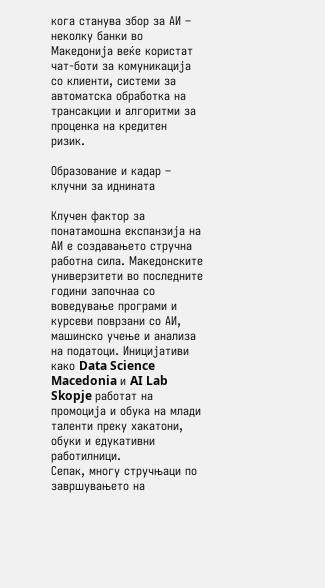кога станува збор за АИ – неколку банки во Македонија веќе користат чат-боти за комуникација со клиенти, системи за автоматска обработка на трансакции и алгоритми за проценка на кредитен ризик.

Образование и кадар – клучни за иднината

Клучен фактор за понатамошна експанзија на АИ е создавањето стручна работна сила. Македонските универзитети во последните години започнаа со воведување програми и курсеви поврзани со АИ, машинско учење и анализа на податоци. Иницијативи како Data Science Macedonia и AI Lab Skopje работат на промоција и обука на млади таленти преку хакатони, обуки и едукативни работилници.
Сепак, многу стручњаци по завршувањето на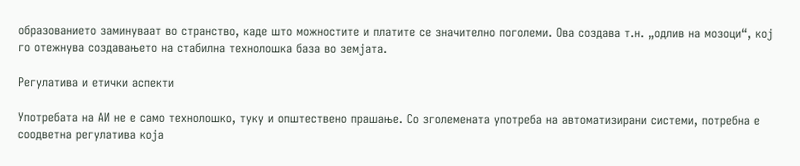образованието заминуваат во странство, каде што можностите и платите се значително поголеми. Ова создава т.н. „одлив на мозоци“, кој го отежнува создавањето на стабилна технолошка база во земјата.

Регулатива и етички аспекти

Употребата на АИ не е само технолошко, туку и општествено прашање. Со зголемената употреба на автоматизирани системи, потребна е соодветна регулатива која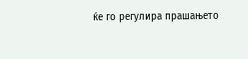ќе го регулира прашањето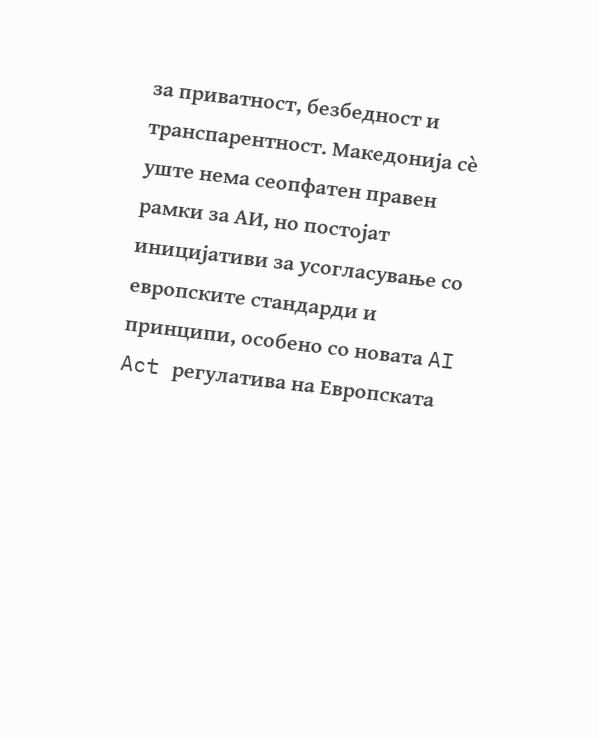за приватност, безбедност и транспарентност. Македонија сѐ уште нема сеопфатен правен рамки за АИ, но постојат иницијативи за усогласување со европските стандарди и принципи, особено со новата AI Act регулатива на Европската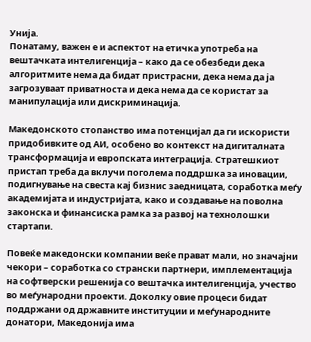Унија.
Понатаму, важен е и аспектот на етичка употреба на вештачката интелигенција – како да се обезбеди дека алгоритмите нема да бидат пристрасни, дека нема да ја загрозуваат приватноста и дека нема да се користат за манипулација или дискриминација.

Македонското стопанство има потенцијал да ги искористи придобивките од АИ, особено во контекст на дигиталната трансформација и европската интеграција. Стратешкиот пристап треба да вклучи поголема поддршка за иновации, подигнување на свеста кај бизнис заедницата, соработка меѓу академијата и индустријата, како и создавање на поволна законска и финансиска рамка за развој на технолошки стартапи.

Повеќе македонски компании веќе прават мали, но значајни чекори – соработка со странски партнери, имплементација на софтверски решенија со вештачка интелигенција, учество во меѓународни проекти. Доколку овие процеси бидат поддржани од државните институции и меѓународните донатори, Македонија има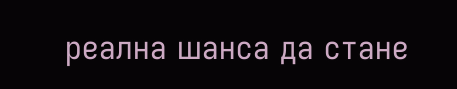реална шанса да стане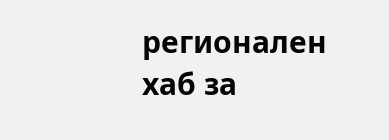регионален хаб за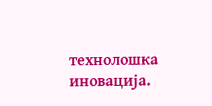технолошка иновација.